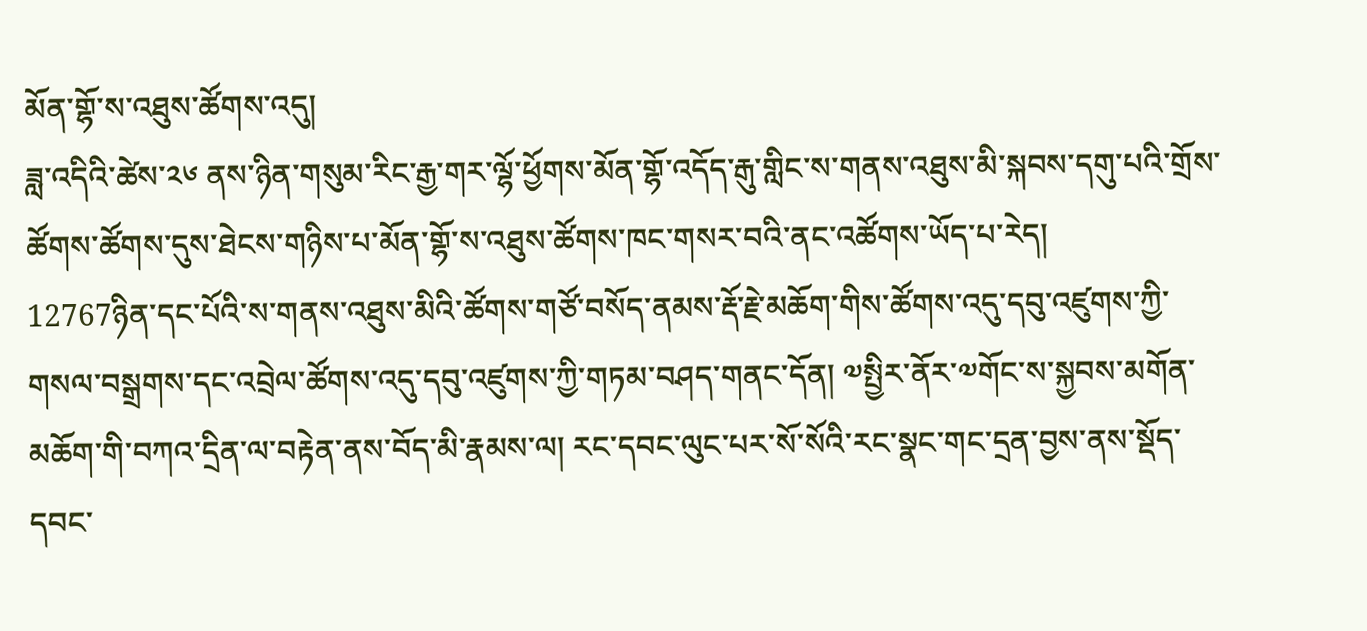མོན་གྷོ་ས་འཐུས་ཚོགས་འདུ།
ཟླ་འདིའི་ཚེས་༢༦ ནས་ཉིན་གསུམ་རིང་རྒྱ་གར་ལྷོ་ཕྱོགས་མོན་གྷོ་འདོད་རྒུ་གླིང་ས་གནས་འཐུས་མི་སྐབས་དགུ་པའི་གྲོས་ཚོགས་ཚོགས་དུས་ཐེངས་གཉིས་པ་མོན་གྷོ་ས་འཐུས་ཚོགས་ཁང་གསར་བའི་ནང་འཚོགས་ཡོད་པ་རེད།
12767ཉིན་དང་པོའི་ས་གནས་འཐུས་མིའི་ཚོགས་གཙོ་བསོད་ནམས་རྡོ་རྗེ་མཆོག་གིས་ཚོགས་འདུ་དབུ་འཛུགས་ཀྱི་གསལ་བསྒྲགས་དང་འབྲེལ་ཚོགས་འདུ་དབུ་འཛུགས་ཀྱི་གཏམ་བཤད་གནང་དོན། ༧སྤྱིར་ནོར་༧གོང་ས་སྐྱབས་མགོན་མཆོག་གི་བཀའ་དྲིན་ལ་བརྟེན་ནས་བོད་མི་རྣམས་ལ། རང་དབང་ལུང་པར་སོ་སོའི་རང་སྣང་གང་དྲན་བྱས་ནས་སྡོད་དབང་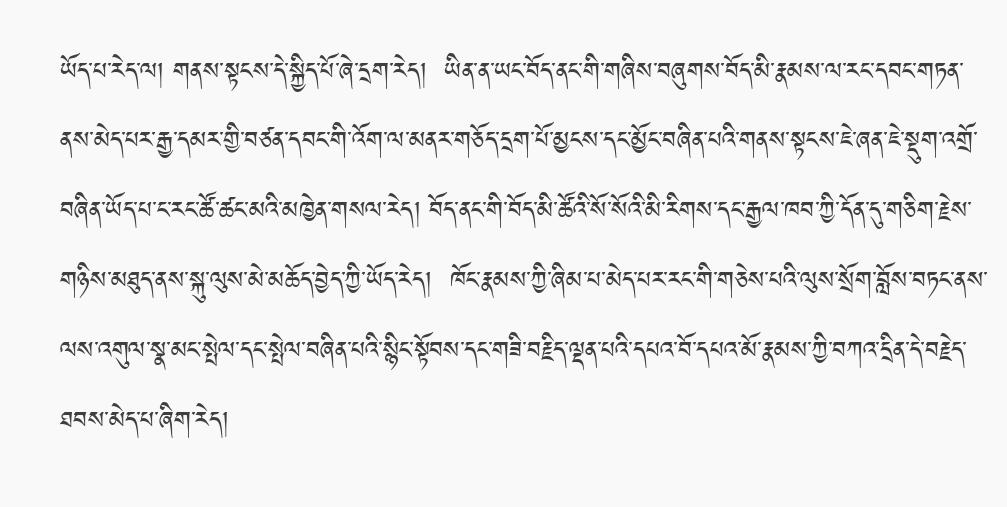ཡོད་པ་རེད་ལ། གནས་སྟངས་དེ་སྐྱིད་པོ་ཞེ་དྲག་རེད།  ཡིན་ན་ཡང་བོད་ནང་གི་གཞིས་བཞུགས་བོད་མི་རྣམས་ལ་རང་དབང་གཏན་ནས་མེད་པར་རྒྱ་དམར་གྱི་བཙན་དབང་གི་འོག་ལ་མནར་གཅོད་དྲག་པོ་མྱངས་དང་མྱོང་བཞིན་པའི་གནས་སྟངས་ཇེ་ཞན་ཇེ་སྡུག་འགྲོ་བཞིན་ཡོད་པ་ང་རང་ཚོ་ཚང་མའི་མཁྱེན་གསལ་རེད། བོད་ནང་གི་བོད་མི་ཚོའི་སོ་སོའི་མི་རིགས་དང་རྒྱལ་ཁབ་ཀྱི་དོན་དུ་གཅིག་རྗེས་གཉིས་མཐུད་ནས་སྐུ་ལུས་མེ་མཆོད་བྱེད་ཀྱི་ཡོད་རེད།  ཁོང་རྣམས་ཀྱི་ཞིམ་པ་མེད་པར་རང་གི་གཅེས་པའི་ལུས་སྲོག་བློས་བཏང་ནས་ལས་འགུལ་སྣ་མང་སྤེལ་དང་སྤེལ་བཞིན་པའི་སྙིང་སྟོབས་དང་གཟི་བརྗིད་ལྡན་པའི་དཔའ་བོ་དཔའ་མོ་རྣམས་ཀྱི་བཀའ་དྲིན་དེ་བརྗེད་ཐབས་མེད་པ་ཞིག་རེད།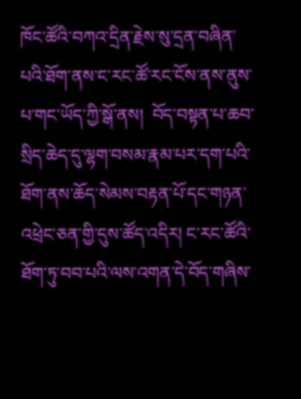ཁོང་ཚོའི་བཀའ་དྲིན་རྗེས་སུ་དྲན་བཞིན་པའི་ཐོག་ནས་ང་རང་ཚོ་རང་ངོས་ནས་ནུས་པ་གང་ཡོད་ཀྱི་སྒོ་ནས།  བོད་བསྟན་པ་ཆབ་སྲིད་ཆེད་དུ་ལྷག་བསམ་རྣམ་པར་དག་པའི་ཐོག་ནས་ཆོད་སེམས་བརྟན་པོ་དང་གཉན་འཕྲེང་ཅན་གྱི་དུས་ཚོད་འདིར། ང་རང་ཚོའི་ཐོག་ཏུ་བབ་པའི་ལས་འགན་དེ་བོད་གཞིས་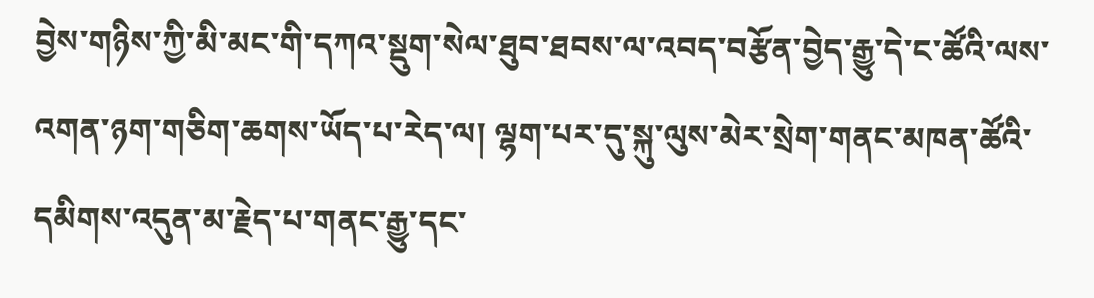བྱེས་གཉིས་ཀྱི་མི་མང་གི་དཀའ་སྡུག་སེལ་ཐུབ་ཐབས་ལ་འབད་བརྩོན་བྱེད་རྒྱུ་དེ་ང་ཚོའི་ལས་འགན་ཉག་གཅིག་ཆགས་ཡོད་པ་རེད་ལ། ལྷག་པར་དུ་སྐུ་ལུས་མེར་སྲེག་གནང་མཁན་ཚོའི་དམིགས་འདུན་མ་རྗེད་པ་གནང་རྒྱུ་དང་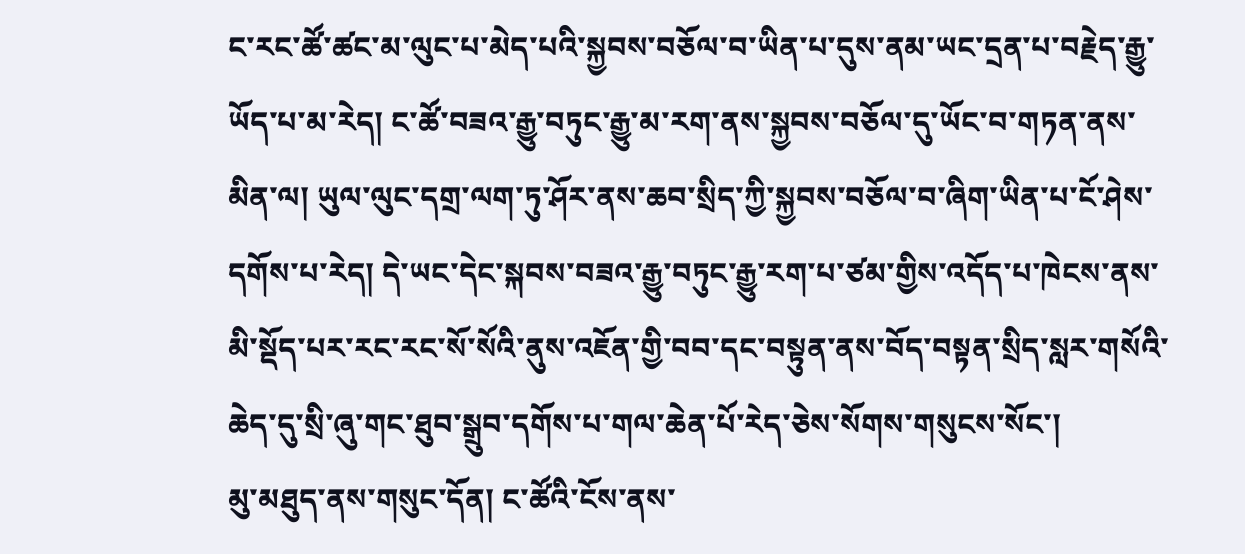ང་རང་ཚོ་ཚང་མ་ལུང་པ་མེད་པའི་སྐྱབས་བཅོལ་བ་ཡིན་པ་དུས་ནམ་ཡང་དྲན་པ་བརྗེད་རྒྱུ་ཡོད་པ་མ་རེད། ང་ཚོ་བཟའ་རྒྱུ་བཏུང་རྒྱུ་མ་རག་ནས་སྐྱབས་བཅོལ་དུ་ཡོང་བ་གཏན་ནས་མིན་ལ། ཡུལ་ལུང་དགྲ་ལག་ཏུ་ཤོར་ནས་ཆབ་སྲིད་ཀྱི་སྐྱབས་བཅོལ་བ་ཞིག་ཡིན་པ་ངོ་ཤེས་དགོས་པ་རེད། དེ་ཡང་དེང་སྐབས་བཟའ་རྒྱུ་བཏུང་རྒྱུ་རག་པ་ཙམ་གྱིས་འདོད་པ་ཁེངས་ནས་མི་སྡོད་པར་རང་རང་སོ་སོའི་ནུས་འཇོན་གྱི་བབ་དང་བསྟུན་ནས་བོད་བསྟན་སྲིད་སླར་གསོའི་ཆེད་དུ་སྲི་ཞུ་གང་ཐུབ་སྒྲུབ་དགོས་པ་གལ་ཆེན་པོ་རེད་ཅེས་སོགས་གསུངས་སོང་།
མུ་མཐུད་ནས་གསུང་དོན། ང་ཚོའི་ངོས་ནས་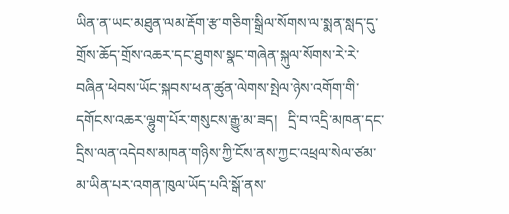ཡིན་ན་ཡང་མཐུན་ལམ་རྡོག་རྩ་གཅིག་སྒྲིལ་སོགས་ལ་སྨན་སླད་དུ་གྲོས་ཆོད་གྲོས་འཆར་དང་ཐུགས་སྣང་གཞེན་སྐུལ་སོགས་རེ་རེ་བཞིན་ཕེབས་ཡོང་སྐབས་ཕན་ཚུན་ལེགས་སྤེལ་ཉེས་འགོག་གི་དགོངས་འཆར་ལྷུག་པོར་གསུངས་རྒྱུ་མ་ཟད།   དྲི་བ་འདྲི་མཁན་དང་དྲིས་ལན་འདེབས་མཁན་གཉིས་ཀྱི་ངོས་ནས་ཀྱང་འཕྲལ་སེལ་ཙམ་མ་ཡིན་པར་འགན་ཁུལ་ཡོད་པའི་སྒོ་ནས་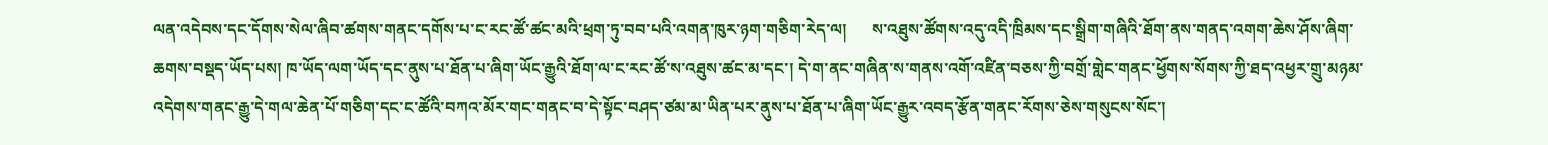ལན་འདེབས་དང་དོགས་སེལ་ཞིབ་ཚགས་གནང་དགོས་པ་ང་རང་ཚོ་ཚང་མའི་ཕྲག་ཏུ་བབ་པའི་འགན་ཁུར་ཉག་གཅིག་རེད་ལ།      ས་འཐུས་ཚོགས་འདུ་འདི་ཁྲིམས་དང་སྒྲིག་གཞིའི་ཐོག་ནས་གནད་འགག་ཆེས་ཤོས་ཞིག་ཆགས་བསྡད་ཡོད་པས། ཁ་ཡོད་ལག་ཡོད་དང་ནུས་པ་ཐོན་པ་ཞིག་ཡོང་རྒྱུའི་ཐོག་ལ་ང་རང་ཚོ་ས་འཐུས་ཚང་མ་དང་། དེ་ག་ནང་གཞིན་ས་གནས་འགོ་འཛིན་བཅས་ཀྱི་བགྲོ་གླེང་གནང་ཕྱོགས་སོགས་ཀྱི་ཐད་འཕྱར་གྲུ་མཉམ་འདེགས་གནང་རྒྱུ་དེ་གལ་ཆེན་པོ་གཅིག་དང་ང་ཚོའི་བཀའ་མོར་གང་གནང་བ་དེ་སྟོང་བཤད་ཙམ་མ་ཡིན་པར་ནུས་པ་ཐོན་པ་ཞིག་ཡོང་རྒྱུར་འབད་རྩོན་གནང་རོགས་ཅེས་གསུངས་སོང་།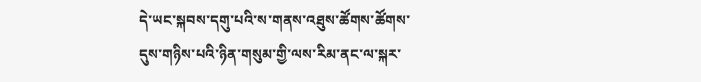དེ་ཡང་སྐབས་དགུ་པའི་ས་གནས་འཐུས་ཚོགས་ཚོགས་དུས་གཉིས་པའི་ཉིན་གསུམ་གྱི་ལས་རིམ་ནང་ལ་སྐར་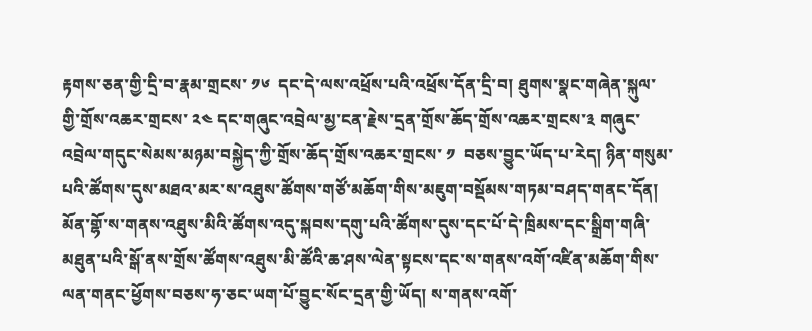རྟགས་ཅན་གྱི་དྲི་བ་རྣམ་གྲངས་ ༡༦  དང་དེ་ལས་འཕྲོས་པའི་འཕྲོས་དོན་དྲི་བ། ཐུགས་སྣང་གཞེན་སྐུལ་གྱི་གྲོས་འཆར་གྲངས་ ༢༤ དང་གཞུང་འབྲེལ་མྱ་ངན་རྗེས་དྲན་གྲོས་ཆོད་གྲོས་འཆར་གྲངས་༣ གཞུང་འབྲེལ་གདུང་སེམས་མཉམ་བསྐྱེད་ཀྱི་གྲོས་ཆོད་གྲོས་འཆར་གྲངས་ ༡  བཅས་བྱུང་ཡོད་པ་རེད། ཉིན་གསུམ་པའི་ཚོགས་དུས་མཐའ་མར་ས་འཐུས་ཚོགས་གཙོ་མཆོག་གིས་མཇུག་བསྡོམས་གཏམ་བཤད་གནང་དོན།
མོན་གྷོ་ས་གནས་འཐུས་མིའི་ཚོགས་འདུ་སྐབས་དགུ་པའི་ཚོགས་དུས་དང་པོ་དེ་ཁྲིམས་དང་སྒྲིག་གཞི་མཐུན་པའི་སྒོ་ནས་གྲོས་ཚོགས་འཐུས་མི་ཚོའི་ཆ་ཤས་ལེན་སྟངས་དང་ས་གནས་འགོ་འཛིན་མཆོག་གིས་ལན་གནང་ཕྱོགས་བཅས་ཧ་ཅང་ཡག་པོ་བྱུང་སོང་དྲན་གྱི་ཡོད། ས་གནས་འགོ་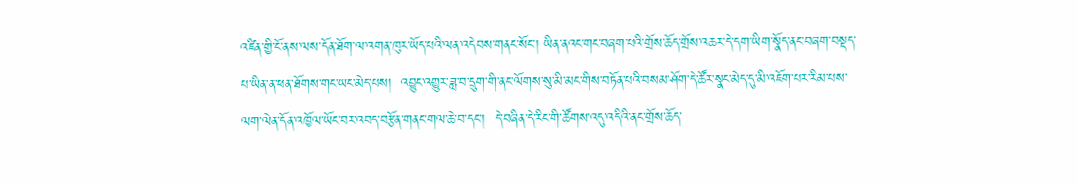འཛིན་གྱི་ངོ་ནས་ལས་དོན་ཐོག་ལ་འགན་ཁུར་ཡོད་པའི་ལན་འདེབས་གནང་སོང་། ཡིན་ནའང་གང་བཞག་པའི་གྲོས་ཆོད་གྲོས་འཆར་དེ་དག་ཡིག་སྣོད་ནང་བཞག་བསྡད་པ་ཡིན་ན་ཕན་ཐོགས་གང་ཡང་མེད་པས།  འབྱུང་འགྱུར་ཟླ་བ་དྲུག་གི་ནང་ལོགས་སུ་མི་མང་གིས་བཏོན་པའི་བསམ་ཤོག་དེ་ཚོར་སྣང་མེད་དུ་མི་འཇོག་པར་རིམ་པས་ལག་ལེན་དོན་འཁྱོལ་ཡོང་བར་འབད་བརྩོན་གནང་གལ་ཆེ་བ་དང་།  དེ་བཞིན་དེ་རིང་གི་ཚོགས་འདུ་འདིའི་ནང་གྲོས་ཆོད་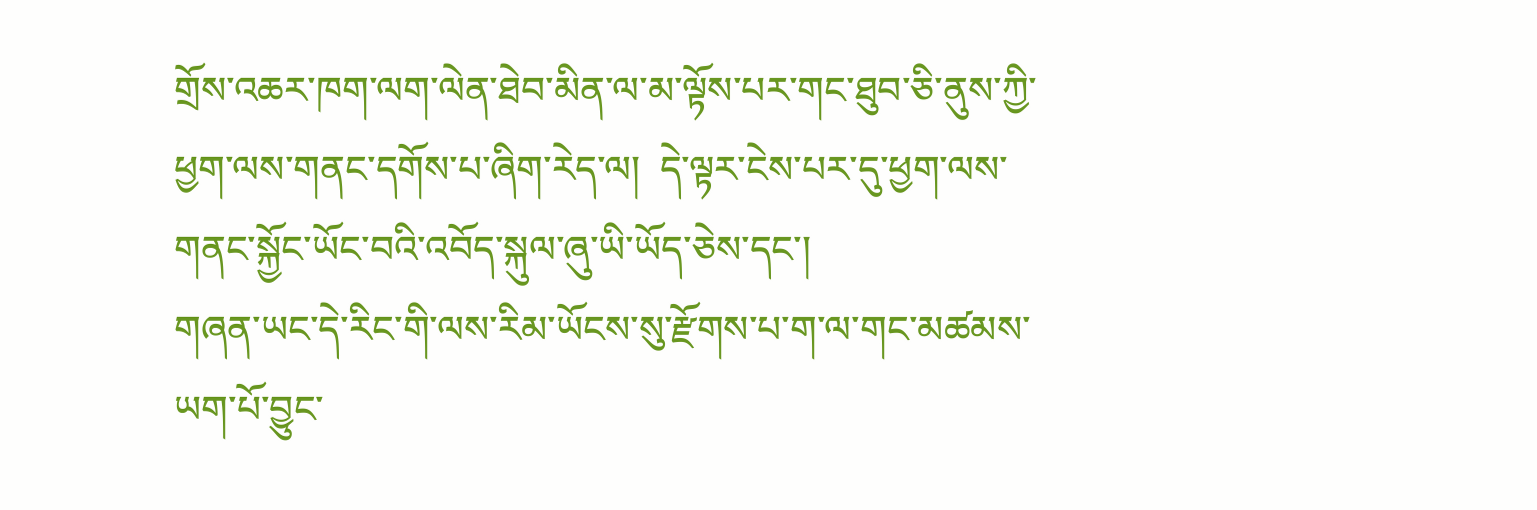གྲོས་འཆར་ཁག་ལག་ལེན་ཐེབ་མིན་ལ་མ་ལྟོས་པར་གང་ཐུབ་ཅི་ནུས་ཀྱི་ཕྱག་ལས་གནང་དགོས་པ་ཞིག་རེད་ལ།  དེ་ལྟར་ངེས་པར་དུ་ཕྱག་ལས་གནང་སྐྱོང་ཡོང་བའི་འབོད་སྐུལ་ཞུ་ཡི་ཡོད་ཅེས་དང་།
གཞན་ཡང་དེ་རིང་གི་ལས་རིམ་ཡོངས་སུ་རྫོགས་པ་ག་ལ་གང་མཚམས་ཡག་པོ་བྱུང་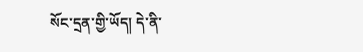སོང་དྲན་གྱི་ཡོད། དེ་ནི་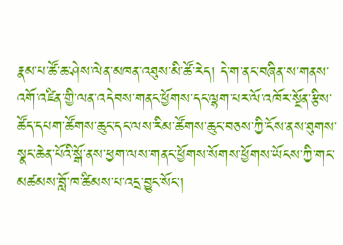རྣམ་པ་ཚོ་ཆ་ཤེས་ལེན་མཁན་འཐུས་མི་ཚོ་རེད། དེ་ག་ནང་བཞིན་ས་གནས་འགོ་འཛིན་གྱི་ལན་འདེབས་གནང་ཕྱོགས་དང་ལྷག་པར་ལོ་འཁོར་སྔོན་རྩིས་ཚོད་དཔག་ཚོགས་ཆུང་དང་ལས་རིམ་ཚོགས་ཆུང་བཅས་ཀྱི་ངོས་ནས་ཐུགས་སྣང་ཆེན་པོའི་སྒོ་ནས་ཕྱག་ལས་གནང་ཕྱོགས་སོགས་ཕྱོགས་ཡོངས་ཀྱི་གང་མཚམས་བློ་ཁ་ཚིམས་པ་འདྲ་བྱུང་སོང་།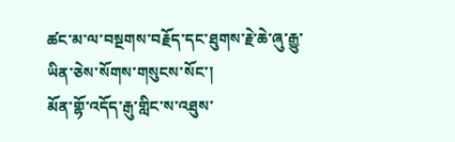ཚང་མ་ལ་བསྔགས་བརྗོད་དང་ཐུགས་རྗེ་ཆེ་ཞུ་རྒྱུ་ཡིན་ཅེས་སོགས་གསུངས་སོང་།
མོན་གྷོ་འདོད་རྒུ་གླིང་ས་འཐུས་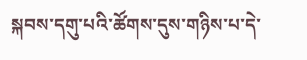སྐབས་དགུ་པའི་ཚོགས་དུས་གཉིས་པ་དེ་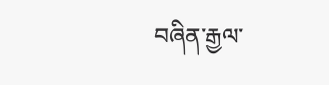བཞིན་རྒྱལ་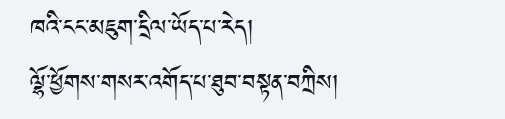ཁའི་ངང་མཇུག་དྲིལ་ཡོད་པ་རེད།
ལྷོ་ཕྱོགས་གསར་འགོད་པ་ཐུབ་བསྟན་བཀྲིས།